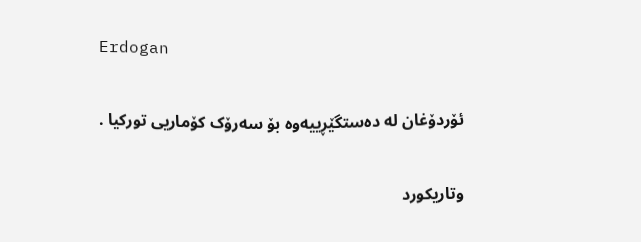Erdogan

ئۆردۆغان لە دەستگێڕییەوە بۆ سەرۆک کۆماریی تورکیا .

وتاریکورد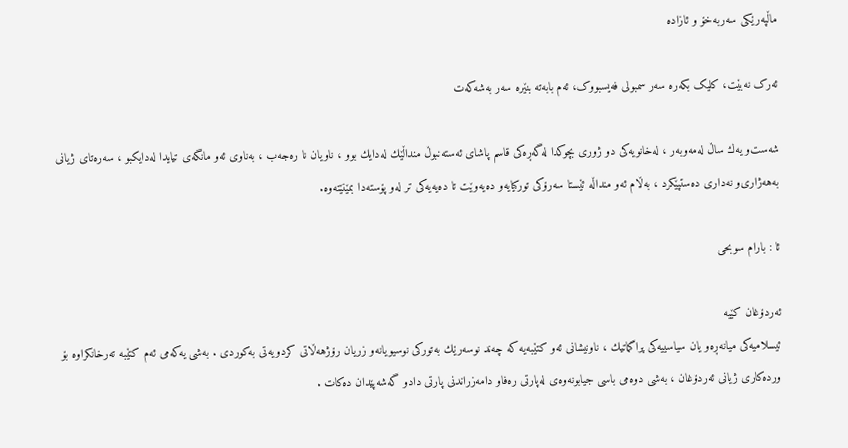ماڵپەرێکی سەربەخۆ و ئازادە

ئەرک نەبێت، کلیک بکەرە سەر سمبولی فەیسبووک، ئەم بابەتە بنێرە سەر بەشەکەت

شه‌ست‌و یه‌ك ساڵ له‌مه‌وبه‌ر ، له‌خانویه‌كی‌ دو ژوری‌ بچوكدا له‌گه‌ڕه‌كی‌ قاسم پاشای‌ ئه‌سته‌نبوڵ منداڵێك له‌دایك بوو ، ناویان نا ره‌جه‌ب ، به‌ناوی‌ ئه‌و مانگه‌ی‌ تیایدا له‌دایكبو ، سه‌ره‌تای‌ ژیانی‌ به‌هه‌ژاری‌‌و نه‌داری‌ ده‌ستپێكرد ، به‌ڵام ئه‌و منداڵه‌ ئێستا سه‌رۆكی‌ توركیایه‌و ده‌یه‌وێت تا ده‌یه‌یه‌كی‌ تر له‌و پۆسته‌دا بمێنێته‌وه‌.

ئا : بارام سوبحی‌

ئه‌ردۆغان كێیه‌
ئیسلامیه‌كی‌ میانه‌ڕه‌و یان سیاسییه‌كی‌ پراگماتیك ، ناونیشانی‌ ئه‌و كتێبه‌یه‌ كه‌ چه‌ند نوسه‌رێك به‌توركی‌ نوسیویانه‌و زریان رۆژهه‌ڵاتی‌ كردویه‌تی‌ به‌كوردی . به‌شی‌ یه‌كه‌می‌ ئه‌م كتێبه‌ ته‌رخانكراوه‌ بۆ ورده‌كاری‌ ژیانی‌ ئه‌ردۆغان ، به‌شی‌ دوه‌می‌ باسی‌ جیابونه‌وه‌ی‌ له‌پارتی‌ ره‌فاو دامه‌زراندنی‌ پارتی‌ دادو گه‌شه‌پێدان ده‌كات .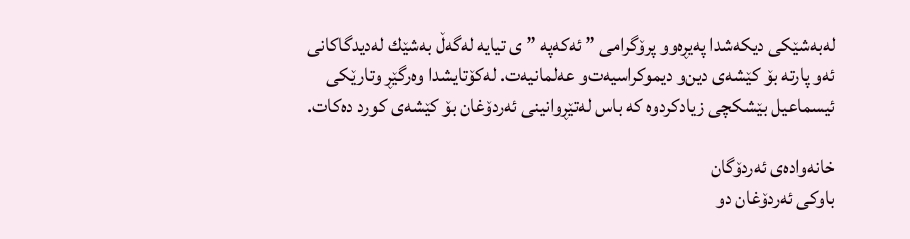له‌به‌شێكی‌ دیكه‌شدا په‌یڕه‌وو پرۆگرامی‌ ” ئه‌كه‌په‌ ” ی‌ تیایه‌ له‌گه‌ڵ به‌شێك له‌دیدگاكانی‌ ئه‌و پارته‌ بۆ كێشه‌ی‌ دین‌و دیموكراسیه‌ت‌و عه‌لمانیه‌ت. له‌كۆتایشدا وه‌رگێڕ وتارێكی‌ ئیسماعیل بێشكچی‌ زیادكردوه‌ كه‌ باس له‌تێڕوانینی‌ ئه‌ردۆغان بۆ كێشه‌ی‌ كورد ده‌كات.

خانه‌واده‌ی‌ ئه‌ردۆگان
باوكی‌ ئه‌ردۆغان دو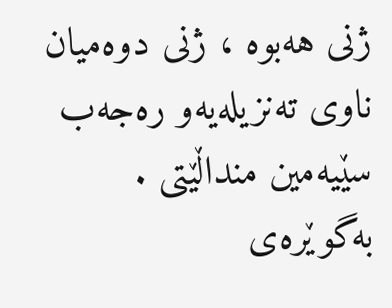ژنی‌ هه‌بوه ‌، ژنی‌ دوه‌میان ناوی‌ ته‌نزیله‌یه‌و ره‌جه‌ب سێیه‌مین منداڵێتی ‌. به‌گوێره‌ی‌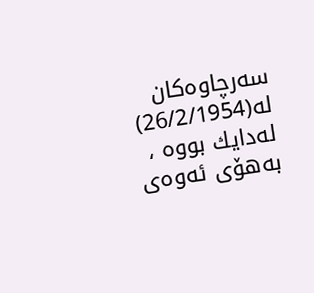سه‌رچاوه‌كان له‌(26/2/1954) له‌دایك بووه‌ ، به‌هۆی‌ ئه‌وه‌ی‌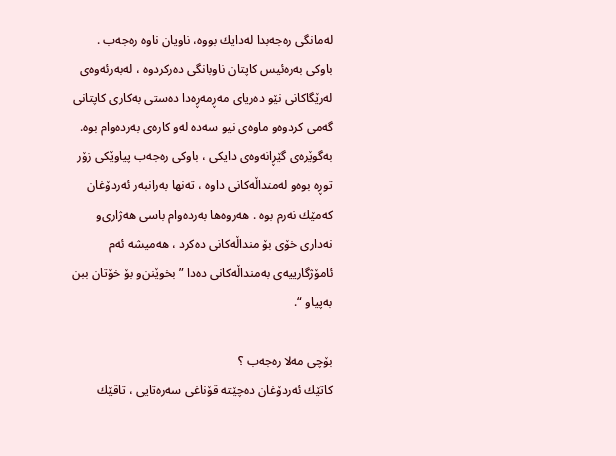له‌مانگی‌ ره‌جه‌بدا له‌دایك بووه‌، ناویان ناوه‌ ره‌جه‌ب . باوكی‌ به‌ره‌ئیس كاپتان ناوبانگی‌ ده‌ركردوه ‌، له‌به‌رئه‌وه‌ی‌ له‌رێگاكانی‌ نێو ده‌ریای‌ مه‌ڕمه‌ڕه‌دا ده‌ستی‌ به‌كاری‌ كاپتانی‌ گه‌می‌ كرد‌وه‌و ماوه‌ی‌ نیو سه‌ده‌ له‌و كاره‌ی‌ به‌رده‌وام بوه‌.
به‌گوێره‌ی‌ گێڕانه‌وه‌ی‌ دایكی ‌، باوكی‌ ره‌جه‌ب پیاوێكی‌ زۆر توڕه‌ بوه‌و له‌منداڵه‌كانی‌ داوه ‌، ته‌نها به‌رانبه‌ر ئه‌ردۆغان كه‌مێك نه‌رم بوه ‌. هه‌روه‌ها به‌رده‌وام باسی‌ هه‌ژاری‌‌و نه‌داری‌ خۆی‌ بۆ منداڵه‌كانی‌ ده‌كرد ، هه‌میشه‌ ئه‌م ئامۆژگارییه‌ی‌ به‌منداڵه‌كانی‌ ده‌دا ” بخوێنن‌و بۆ خۆتان ببن به‌پیاو “.

بۆچی‌ مه‌لا ره‌جه‌ب ؟
كاتێك ئه‌ردۆغان ده‌چێته‌ قۆناغی‌ سه‌ره‌تایی ‌، تاقێك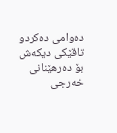ده‌وامی‌ ده‌كردو تاقێكی‌ دیكه‌ش بۆ ده‌رهێنانی‌ خه‌رجی‌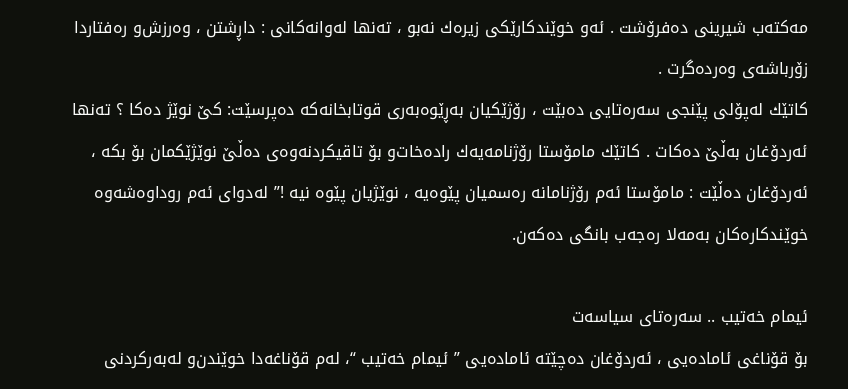مه‌كته‌ب شیرینی‌ ده‌فرۆشت . ئه‌و خوێندكارێكی‌ زیره‌ك نه‌بو ، ته‌نها له‌وانه‌كانی ‌: داڕشتن ، وه‌رزش‌و ره‌فتاردا زۆرباشه‌ی‌ وه‌رده‌گرت .
كاتێك له‌پۆلی‌ پێنجی‌ سه‌ره‌تایی‌ ده‌بێت ، رۆژێكیان به‌ڕێوه‌به‌ری‌ قوتابخانه‌كه‌ ده‌پرسێت: كێ‌ نوێژ ده‌كا ؟ ته‌نها ئه‌ردۆغان به‌ڵێ‌ ده‌كات . كاتێك مامۆستا رۆژنامه‌یه‌ك راده‌خات‌و بۆ تاقیكردنه‌وه‌ی‌ ده‌ڵێ‌ نوێژێكمان بۆ بكه ‌، ئه‌ردۆغان ده‌ڵێت : مامۆستا ئه‌م رۆژنامانه‌ ره‌سمیان پێوه‌یه ، نوێژیان پێوه‌ نیه ‌!” له‌دوای‌ ئه‌م روداوه‌شه‌وه‌ خوێندكاره‌كان به‌مه‌لا ره‌جه‌ب بانگی ده‌كه‌ن.

ئیمام خه‌تیب .. سه‌ره‌تای‌ سیاسه‌ت
بۆ قۆناغی‌ ئاماده‌یی ‌، ئه‌ردۆغان ده‌چێته‌ ئاماده‌یی‌ ” ئیمام خه‌تیب “، له‌م قۆناغه‌دا خوێندن‌و له‌به‌ركردنی‌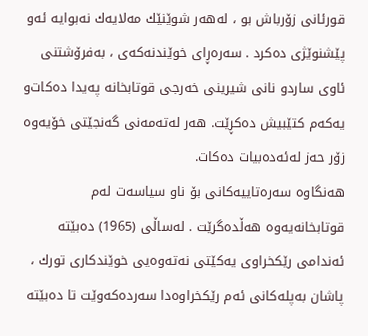قورئانی‌ زۆرباش بو ، له‌هه‌ر شوێنێك مه‌لایه‌ك نه‌بوایه‌ ئه‌و پێشنوێژی‌ ده‌كرد . سه‌ره‌ڕای‌ خوێندنه‌كه‌ی ‌، به‌فرۆشتنی‌ ئاوی‌ ساردو نانی‌ شیرینی‌ خه‌رجی‌ قوتابخانه‌ په‌یدا ده‌كات‌و یه‌كه‌م كتێبیش ده‌كڕێت. هه‌ر له‌ته‌مه‌نی‌ گه‌نجێتی‌ خۆیه‌وه‌ زۆر حه‌ز له‌ئه‌ده‌بیات ده‌كات.
هه‌نگاوه‌ سه‌ره‌تاییه‌كانی‌ بۆ ناو سیاسه‌ت له‌م قوتابخانه‌یه‌وه‌ هه‌ڵده‌گرێت . له‌ساڵی‌ (1965) ده‌بێته‌ ئه‌ندامی‌ رێكخراوی‌ یه‌كێتی‌ نه‌ته‌وه‌یی‌ خوێندكاری‌ تورك ، پاشان به‌پله‌كانی‌ ئه‌م رێكخراوه‌دا سه‌رده‌كه‌وێت تا ده‌بێته‌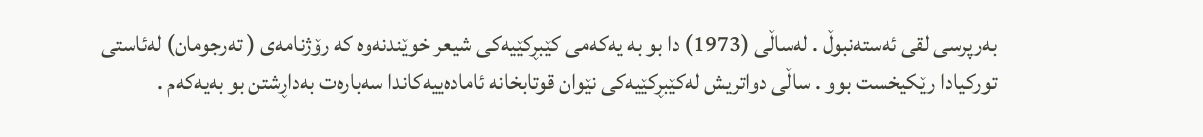به‌رپرسی‌ لقی‌ ئه‌سته‌نبوڵ . له‌ساڵی‌ (1973) دا بو به‌ یه‌كه‌می‌ كێبڕكێیه‌كی‌ شیعر خوێندنه‌وه‌ كه‌ رۆژنامه‌ی‌ ( ته‌رجومان) له‌ئاستی‌ توركیادا رێكیخست بوو . ساڵی‌ دواتریش له‌كێبڕكێیه‌كی‌ نێوان قوتابخانه‌ ئاماده‌ییه‌كاندا سه‌باره‌ت به‌داڕشتن بو به‌یه‌كه‌م .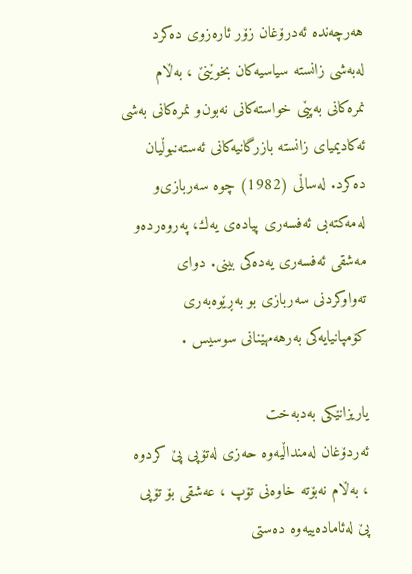هه‌رچه‌نده‌ ئه‌درۆغان زۆر ئاره‌زوی‌ ده‌كرد له‌به‌شی‌ زانسته‌ سیاسیه‌كان بخوێنێ ‌، به‌ڵام نمره‌كانی‌ به‌پێی‌ خواسته‌كانی‌ نه‌بون‌و نمره‌كانی‌ به‌شی‌ ئه‌كادیمیای‌ زانسته‌ بازرگانیه‌كانی‌ ئه‌سته‌نبوڵیان ده‌كرد. له‌ساڵی‌ (1982) چوه‌ سه‌ربازی‌‌و له‌مه‌كته‌بی‌ ئه‌فسه‌ری‌ پیاده‌ی‌ یه‌ك، په‌روه‌رده‌و مه‌شقی‌ ئه‌فسه‌ری‌ یه‌ده‌كی‌ بینی‌. دوای‌ ته‌واوكردنی‌ سه‌ربازی‌ بو به‌ڕێوه‌به‌ری‌ كۆمپانیایه‌كی‌ به‌رهه‌مهێنانی‌ سوسیس .

یاریزانێكی‌ به‌دبه‌خت
ئه‌ردۆغان له‌منداڵیه‌وه‌ حه‌زی‌ له‌تۆپی‌ پێ كردوه‌ ، به‌ڵام نه‌بۆته‌ خاوه‌نی‌ تۆپ ، عه‌شقی‌ بۆ تۆپی‌ پێ‌ له‌ئاماده‌ییه‌وه‌ ده‌ستی‌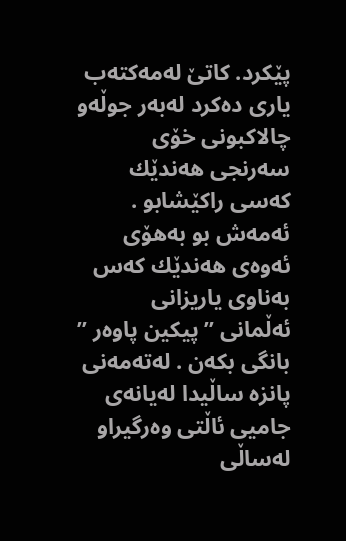پێكرد. كاتێ‌ له‌مه‌كته‌ب یاری‌ ده‌كرد له‌به‌ر جوڵه‌‌و چالاكبونی‌ خۆی‌ سه‌رنجی‌ هه‌ندێك كه‌سی‌ راكێشابو . ئه‌مه‌ش بو به‌هۆی‌ ئه‌وه‌ی‌ هه‌ندێك كه‌س به‌ناوی‌ یاریزانی‌ ئه‌ڵمانی‌ ” پیكین پاوه‌ر ” بانگی‌ بكه‌ن . له‌ته‌مه‌نی‌ پانزه‌ ساڵیدا له‌یانه‌ی‌ جامیی‌ ئاڵتی‌ وه‌رگیراو له‌ساڵی‌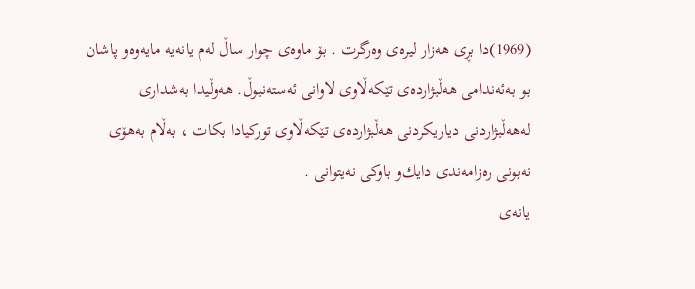(1969)دا بڕی‌ هه‌زار لیره‌ی‌ وه‌رگرت . بۆ ماوه‌ی‌ چوار ساڵ له‌م یانه‌یه‌ مایه‌وه‌و پاشان بو به‌ئه‌ندامی‌ هه‌ڵبژارده‌ی‌ تێكه‌ڵاوی‌ لاوانی‌ ئه‌سته‌نبوڵ. هه‌وڵیدا به‌شداری‌ له‌هه‌ڵبژاردنی‌ دیاریكردنی‌ هه‌ڵبژارده‌ی‌ تێكه‌ڵاوی‌ توركیادا بكات ، به‌ڵام به‌هۆی‌ نه‌بونی‌ ره‌زامه‌ندی‌ دایك‌و باوكی‌ نه‌یتوانی‌ .
یانه‌ی‌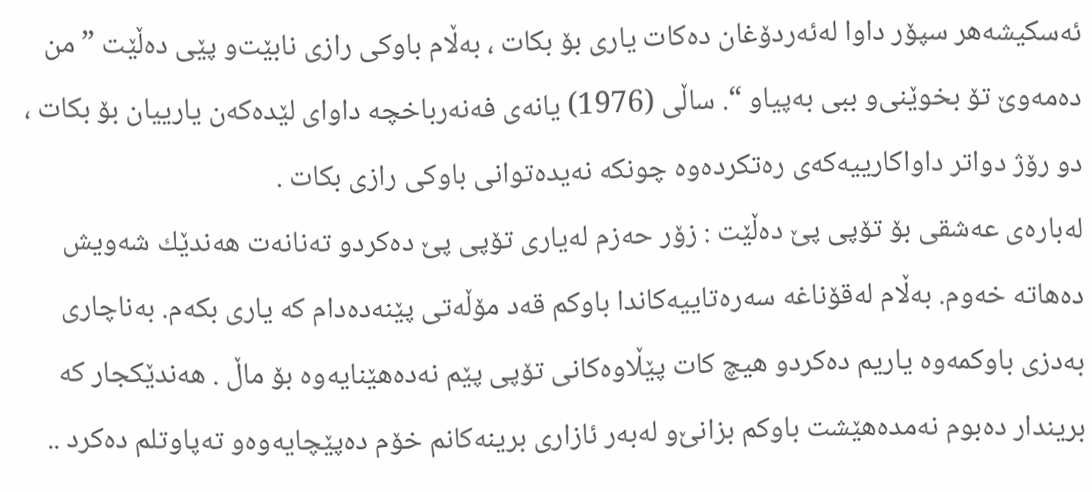ئه‌سكیشه‌هر سپۆر داوا له‌ئه‌ردۆغان ده‌كات یاری‌ بۆ بكات ، به‌ڵام باوكی‌ رازی‌ نابێت‌و پێی‌ ده‌ڵێت ” من ده‌مه‌وێ‌ تۆ بخوێنی‌‌و ببی‌ به‌پیاو “. ساڵی‌ (1976) یانه‌ی‌ فه‌نه‌رباخچه‌ داوای‌ لێده‌كه‌ن یارییان بۆ بكات ، دو رۆژ دواتر داواكارییه‌كه‌ی‌ ره‌تكرده‌وه‌ چونكه‌ نه‌یده‌توانی‌ باوكی‌ رازی‌ بكات .
له‌باره‌ی‌ عه‌شقی‌ بۆ تۆپی‌ پێ‌ ده‌ڵێت : زۆر حه‌زم له‌یاری‌ تۆپی‌ پێ‌ ده‌كرد‌و ته‌نانه‌ت هه‌ندێك شه‌ویش ده‌هاته‌ خه‌وم. به‌ڵام له‌قۆناغه‌ سه‌ره‌تاییه‌كاندا باوكم قه‌د مۆڵه‌تی‌ پێنه‌ده‌دام كه‌ یاری‌ بكه‌م. به‌ناچاری‌ به‌دزی‌ باوكمه‌وه‌ یاریم ده‌كردو هیچ كات پێڵاوه‌كانی‌ تۆپی‌ پێم نه‌ده‌هێنایه‌وه‌ بۆ ماڵ . هه‌ندێكجار كه‌ بریندار ده‌بوم نه‌مده‌هێشت باوكم بزانێ‌‌و له‌به‌ر ئازاری‌ برینه‌كانم خۆم ده‌پێچایه‌وه‌‌و ته‌پاوتلم ده‌كرد ..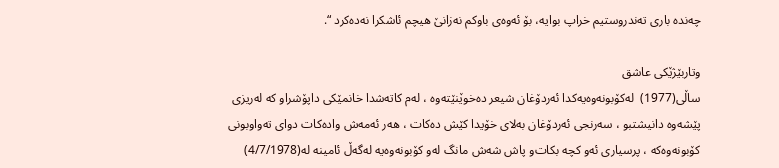چه‌نده‌ باری‌ ته‌ندروستیم خراپ بوایه‌، بۆ ئه‌وه‌ی‌ باوكم نه‌زانێ‌ هیچم ئاشكرا نه‌ده‌كرد “.

وتاربێژێكی‌ عاشق
ساڵی‌(1977)  له‌كۆبونه‌وه‌یه‌كدا ئه‌ردۆغان شیعر ده‌خوێنێته‌وه ‌، له‌م كاته‌شدا خانمێكی‌ داپۆشراو كه‌ له‌ریزی‌ پێشه‌وه‌ دانیشتبو ، سه‌رنجی‌ ئه‌ردۆغان به‌لای‌ خۆیدا كێش ده‌كات ، هه‌ر ئه‌مه‌ش واده‌كات دوای‌ ته‌واوبونی‌ كۆبونه‌وه‌كه‌ ، پرسیاری‌ ئه‌و كچه‌ بكات‌و پاش شه‌ش مانگ له‌و كۆبونه‌وه‌یه‌ له‌گه‌ڵ ئامینه‌ له‌(4/7/1978)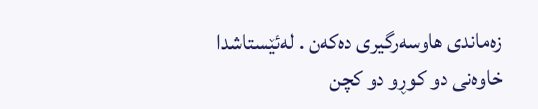زه‌ماندی‌ هاوسه‌رگیری‌ ده‌كه‌ن . له‌ئێستاشدا خاوه‌نی‌ دو كوڕو دو كچن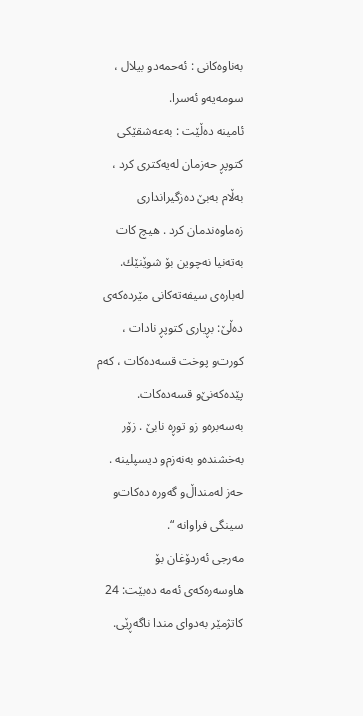به‌ناوه‌كانی ‌: ئه‌حمه‌دو بیلال ، سومه‌یه‌و ئه‌سرا.
ئامینه‌ ده‌ڵێت : به‌عه‌شقێكی‌ كتوپڕ حه‌زمان له‌یه‌كتری‌ كرد ، به‌ڵام به‌بێ‌ ده‌زگیرانداری‌ زه‌ماوه‌ندمان كرد . هیچ كات به‌ته‌نیا نه‌چوین بۆ شوێنێك. له‌باره‌ی‌ سیفه‌ته‌كانی‌ مێرده‌كه‌ی‌ ده‌ڵێ‌: بڕیاری‌ كتوپڕ نادات ، كورت‌و پوخت قسه‌ده‌كات ، كه‌م پێده‌كه‌نێ‌‌و قسه‌ده‌كات. به‌سه‌بره‌و زو توڕه‌ نابێ ‌. زۆر به‌خشنده‌و به‌نه‌زم‌و دیسپلینه‌ . حه‌ز له‌منداڵ‌و گه‌وره‌ ده‌كات‌و سینگی‌ فراوانه‌ “.
مه‌رجی‌ ئه‌ردۆغان بۆ هاوسه‌ره‌كه‌ی‌ ئه‌مه‌ ده‌بێت: 24 كاتژمێر به‌دوای‌ مندا ناگه‌ڕێی‌.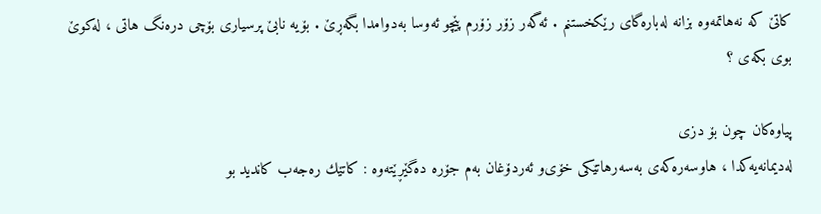كاتێ‌ كه‌ نه‌هاتمه‌وه‌ بزانه‌ له‌باره‌گای‌ رێكخستنم . ئه‌گه‌ر زۆر زۆرم پێچو ئه‌وسا به‌دوامدا بگه‌ڕێ‌ . بۆیه‌ نابێ‌ پرسیاری‌ بۆچی‌ دره‌نگ هاتی ‌، له‌كوێ‌ بوی‌ بكه‌ی‌ ؟

پیاوه‌كان چون بۆ دزی‌
له‌دیمانه‌یه‌كدا ، هاوسه‌ره‌كه‌ی‌ به‌سه‌رهاتێكی‌ خۆی‌‌و ئه‌ردۆغان به‌م جۆره‌ ده‌گێڕێته‌وه ‌: كاتێك ره‌جه‌ب كاندید بو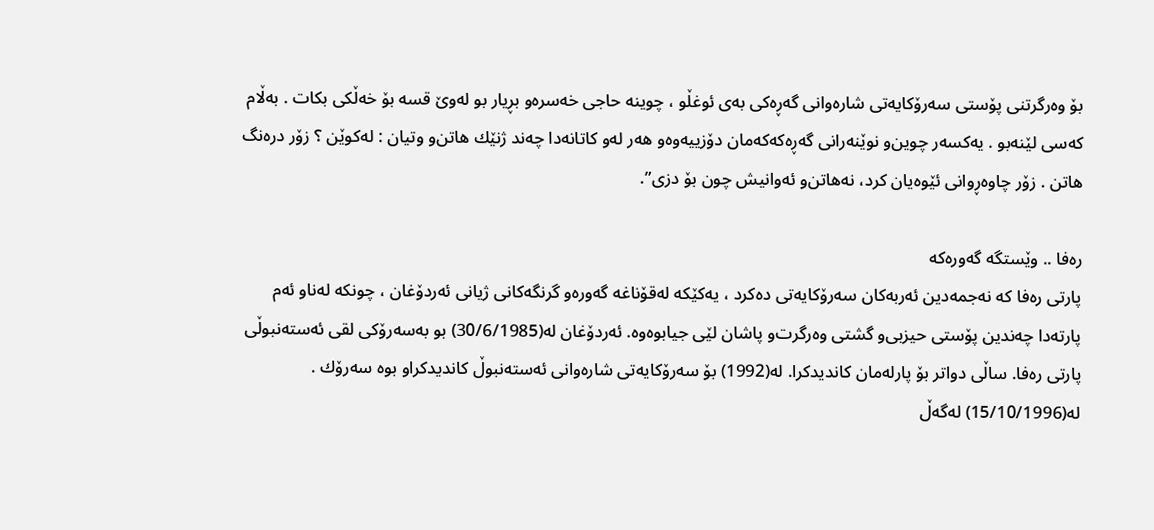بۆ وه‌رگرتنی‌ پۆستی‌ سه‌رۆكایه‌تی‌ شاره‌وانی‌ گه‌ڕه‌كی‌ به‌ی‌ ئوغڵو ، چوینه‌ حاجی‌ خه‌سره‌و بڕیار بو له‌وێ‌ قسه‌ بۆ خه‌ڵكی‌ بكات . به‌ڵام كه‌سی‌ لێنه‌بو . یه‌كسه‌ر چوین‌و نوێنه‌رانی‌ گه‌ڕه‌كه‌كه‌مان دۆزییه‌وه‌‌و هه‌ر له‌و كاتانه‌دا چه‌ند ژنێك هاتن‌و وتیان : له‌كوێن ؟ زۆر دره‌نگ هاتن . زۆر چاوه‌ڕوانی‌ ئێوه‌یان كرد، نه‌هاتن‌و ئه‌وانیش چون بۆ دزی‌”.

ره‌فا .. وێستگه‌ گه‌وره‌كه‌
پارتی‌ ره‌فا كه‌ نه‌جمه‌دین ئه‌ربه‌كان سه‌رۆكایه‌تی‌ ده‌كرد ، یه‌كێكه‌ له‌قۆناغه‌ گه‌وره‌و گرنگه‌كانی‌ ژیانی‌ ئه‌ردۆغان ، چونكه‌ له‌ناو ئه‌م پارته‌دا چه‌ندین پۆستی‌ حیزبی‌‌و گشتی‌ وه‌رگرت‌و پاشان لێی‌ جیابوه‌وه‌. ئه‌ردۆغان له‌(30/6/1985) بو به‌سه‌رۆكی‌ لقی‌ ئه‌سته‌نبوڵی‌ پارتی‌ ره‌فا. ساڵی‌ دواتر بۆ پارله‌مان كاندیدكرا. له‌(1992) بۆ سه‌رۆكایه‌تی‌ شاره‌وانی‌ ئه‌سته‌نبوڵ كاندیدكراو بوه‌ سه‌رۆك .
له‌(15/10/1996) له‌گه‌ڵ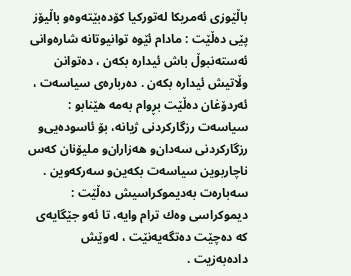باڵێوزی‌ ئه‌مریكا له‌توركیا كۆده‌بێته‌وه‌و باڵیۆز پێی‌ ده‌ڵێت : مادام ئێوه‌ توانیوتانه‌ شاره‌وانی‌ ئه‌سته‌نبوڵ باش ئیداره‌ بكه‌ن ، ده‌توانن وڵاتیش ئیداره‌ بكه‌ن . ده‌رباره‌ی‌ سیاسه‌ت ، ئه‌ردۆغان ده‌ڵێت بڕوام به‌مه‌ هێنابو : سیاسه‌ت رزگاركردنی‌ ژیانه‌، بۆ ئاسوده‌یی‌‌و رزگاركردنی‌ سه‌دان‌و هه‌زاران‌و ملیۆنان كه‌س ناچاربوین سیاسه‌ت بكه‌ین‌و سه‌ركه‌وین . سه‌باره‌ت به‌دیموكراسیش ده‌ڵێت : دیموكراسی‌ وه‌ك ترام وایه‌، تا ئه‌و جێگایه‌ی‌ كه‌ ده‌چێت ده‌تگه‌یه‌نێت ، له‌وێش داده‌به‌زیت .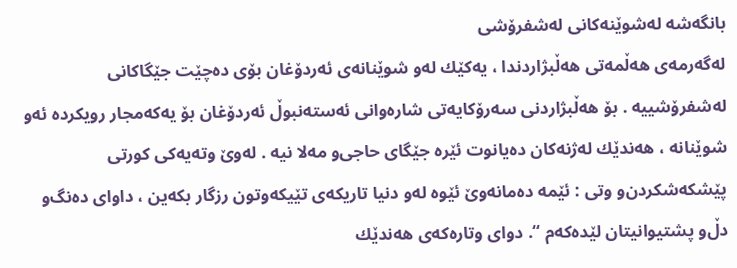بانگه‌شه‌ له‌شوێنه‌كانی‌ له‌شفرۆشی‌
له‌گه‌رمه‌ی‌ هه‌ڵمه‌تی‌ هه‌ڵبژاردندا ، یه‌كێك له‌و شوێنانه‌ی‌ ئه‌ردۆغان بۆی‌ ده‌چێت جێگاكانی‌ له‌شفرۆشییه ‌. بۆ هه‌ڵبژاردنی‌ سه‌رۆكایه‌تی‌ شاره‌وانی‌ ئه‌سته‌نبوڵ ئه‌ردۆغان بۆ یه‌كه‌مجار رویكرده‌ ئه‌و شوێنانه‌ ، هه‌ندێك له‌ژنه‌كان ده‌یانوت ئێره‌ جێگای‌ حاجی‌‌و مه‌لا نیه ‌. له‌وێ‌ وته‌یه‌كی‌ كورتی‌ پێشكه‌شكردن‌و وتی ‌: ئێمه‌ ده‌مانه‌وێ‌ ئێوه‌ له‌و دنیا تاریكه‌ی‌ تێیكه‌وتون رزگار بكه‌ین ، داوای‌ ده‌نگ‌و دڵ‌و پشتیوانیتان لێده‌كه‌م “. دوای‌ وتاره‌كه‌ی‌ هه‌ندێك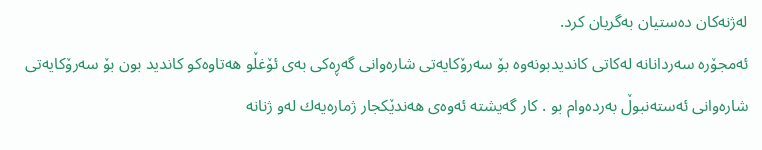له‌ژنه‌كان ده‌ستیان به‌گریان كرد.
ئه‌مجۆره‌ سه‌ردانانه‌ له‌كاتی‌ كاندیدبونه‌وه‌ بۆ سه‌رۆكایه‌تی‌ شاره‌وانی‌ گه‌ڕه‌كی‌ به‌ی‌ ئۆغڵو هه‌تاوه‌كو كاندید بون بۆ سه‌رۆكایه‌تی‌ شاره‌وانی‌ ئه‌سته‌نبوڵ به‌رده‌وام بو . كار گه‌یشته‌ ئه‌وه‌ی‌ هه‌ندێكجار ژماره‌یه‌ك له‌و ژنانه‌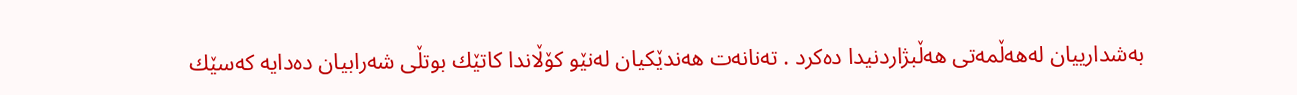به‌شدارییان له‌هه‌ڵمه‌تی‌ هه‌ڵبژاردنیدا ده‌كرد . ته‌نانه‌ت هه‌ندێكیان له‌نێو كۆڵاندا كاتێك بوتڵی‌ شه‌رابیان ده‌دایه‌ كه‌سێك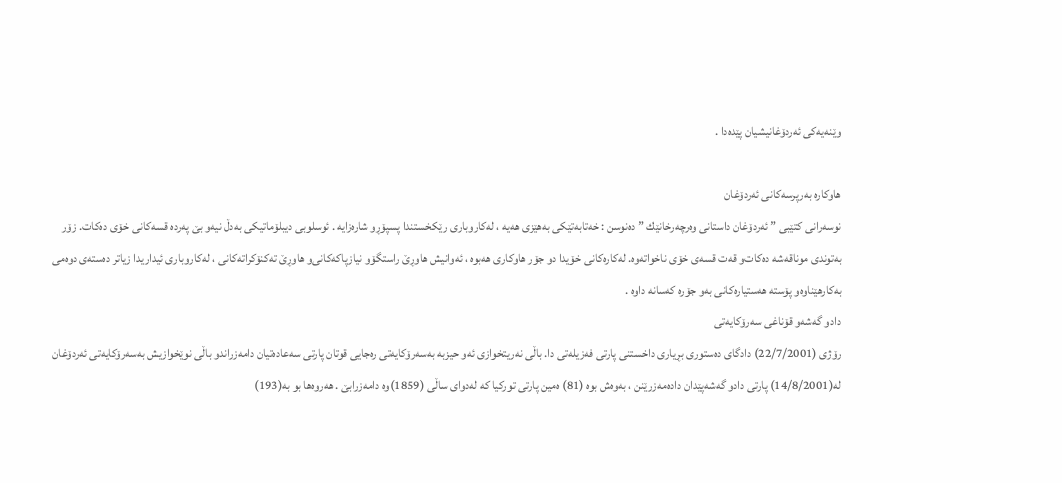وێنه‌یه‌كی‌ ئه‌ردۆغانیشیان پێده‌دا .

هاوكاره‌ به‌رپرسه‌كانی‌ ئه‌ردۆغان
نوسه‌رانی‌ كتێبی‌ ” ئه‌ردۆغان داستانی‌ وه‌رچه‌رخانێك ” ده‌نوسن : خه‌تابه‌تێكی‌ به‌هێزی‌ هه‌یه ‌، له‌كاروباری‌ رێكخستندا پسپۆڕو شاره‌زایه‌ . ئوسلوبی‌ دیبلۆماتیكی‌ به‌دڵ نیه‌و بێ‌ په‌رده‌ قسه‌كانی‌ خۆی‌ ده‌كات. زۆر به‌توندی‌ موناقه‌شه‌ ده‌كات‌و قه‌ت قسه‌ی‌ خۆی‌ ناخواته‌وه‌. له‌كاره‌كانی‌ خۆیدا دو جۆر هاوكاری‌ هه‌بوه‌ ، ئه‌وانیش هاوڕێ‌ راستگۆو نیازپاكه‌كانی‌‌و هاوڕێ‌ ته‌كنۆكراته‌كانی ‌، له‌كاروباری‌ ئیداریدا زیاتر ده‌سته‌ی‌ دوه‌می‌ به‌كارهێناوه‌و پۆسته‌ هه‌ستیاره‌كانی‌ به‌و جۆره‌ كه‌سانه‌ داوه ‌.
دادو گه‌شه‌و قۆناغی‌ سه‌رۆكایه‌تی‌
رۆژی‌ (22/7/2001) دادگای‌ ده‌ستوری‌ بڕیاری‌ داخستنی‌ پارتی‌ فه‌زیله‌تی‌ دا. باڵی‌ نه‌ریتخوازی‌ ئه‌و حیزبه‌ به‌سه‌رۆكایه‌تی‌ ره‌جایی‌ قوتان پارتی‌ سه‌عاده‌تیان دامه‌زراندو باڵی‌ نوێخوازیش به‌سه‌رۆكایه‌تی‌ ئه‌ردۆغان له‌(14/8/2001) پارتی‌ دادو گه‌شه‌پێدان داده‌مه‌زرێنن ، به‌وه‌ش بوه‌ (81) ه‌مین پارتی‌ توركیا كه‌ له‌دوای‌ ساڵی‌ (1859)وه‌ دامه‌زرابێ‌ . هه‌روه‌ها بو به‌(193)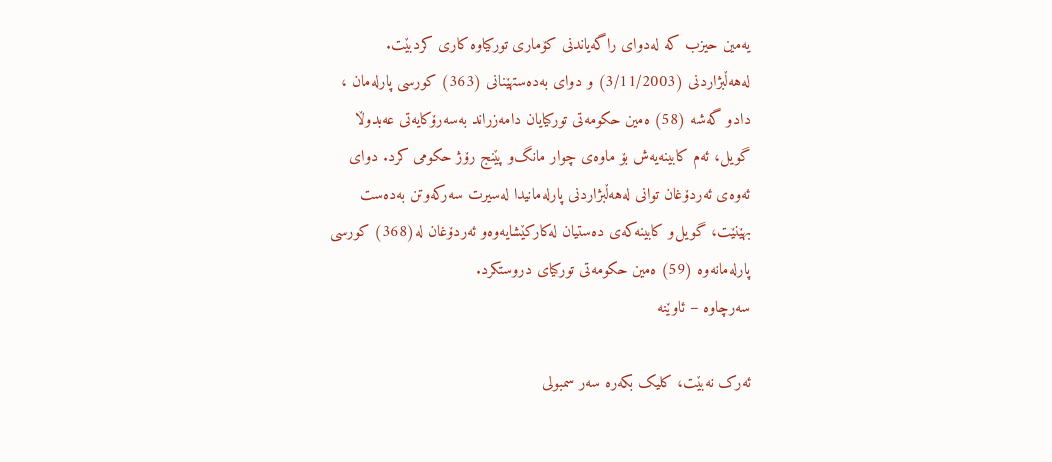یه‌مین حیزب كه‌ له‌دوای‌ راگه‌یاندنی‌ كۆماری‌ توركیاوه‌ كاری‌ كردبێت.
له‌هه‌ڵبژاردنی‌ (3/11/2003) و دوای‌ به‌ده‌ستهێنانی‌ (363) كورسی‌ پارله‌مان ، دادو گه‌شه‌ (58) ه‌مین حكومه‌تی‌ توركیایان دامه‌زراند به‌سه‌رۆكایه‌تی‌ عه‌بدوڵا گویل، ئه‌م كابینه‌یه‌ش بۆ ماوه‌ی‌ چوار مانگ‌و پێنج رۆژ حكومی‌ كرد. دوای‌ ئه‌وه‌ی‌ ئه‌ردۆغان توانی‌ له‌هه‌ڵبژاردنی‌ پارله‌مانیدا له‌سیرت سه‌ركه‌وتن به‌ده‌ست بهێنێت، گویل‌و كابینه‌كه‌ی‌ ده‌ستیان له‌كاركێشایه‌وه‌و ئه‌ردۆغان له‌(368) كورسی‌ پارله‌مانه‌وه‌ (59) ه‌مین حكومه‌تی‌ توركیای‌ دروستكرد.
سەرچاوە – ئاوێنە

ئەرک نەبێت، کلیک بکەرە سەر سمبولی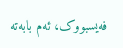فەیسبووک، ئەم بابەتە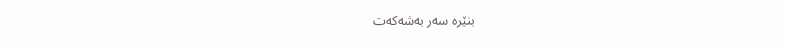بنێرە سەر بەشەکەت